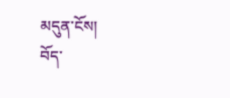མདུན་ངོས།
བོད་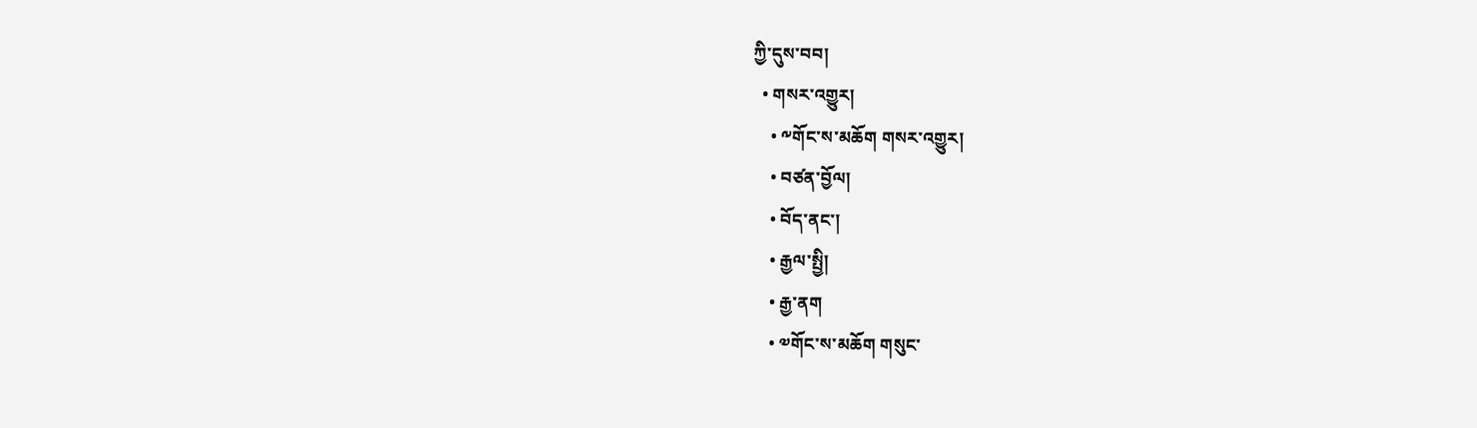ཀྱི་དུས་བབ།
  • གསར་འགྱུར།
    • ༸གོང་ས་མཆོག གསར་འགྱུར།
    • བཙན་བྱོལ།
    • བོད་ནང་།
    • རྒྱལ་སྤྱི།
    • རྒྱ་ནག
    • ༧གོང་ས་མཆོག གསུང་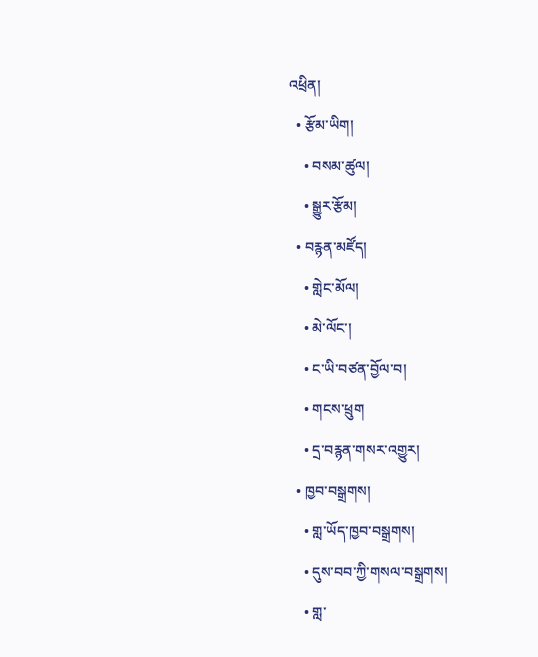འཕྲིན།
  • རྩོམ་ཡིག།
    • བསམ་ཚུལ།
    • སྒྱུར་རྩོམ།
  • བརྙན་མཛོད།
    • གླེང་མོལ།
    • མེ་ལོང་།
    • ང་ཡི་བཙན་བྱོལ་བ།
    • གངས་ཕྲུག
    • དྲ་བརྙན་གསར་འགྱུར།
  • ཁྱབ་བསྒྲགས།
    • གླ་ཡོད་ཁྱབ་བསྒྲགས།
    • དུས་བབ་ཀྱི་གསལ་བསྒྲགས།
    • གླ་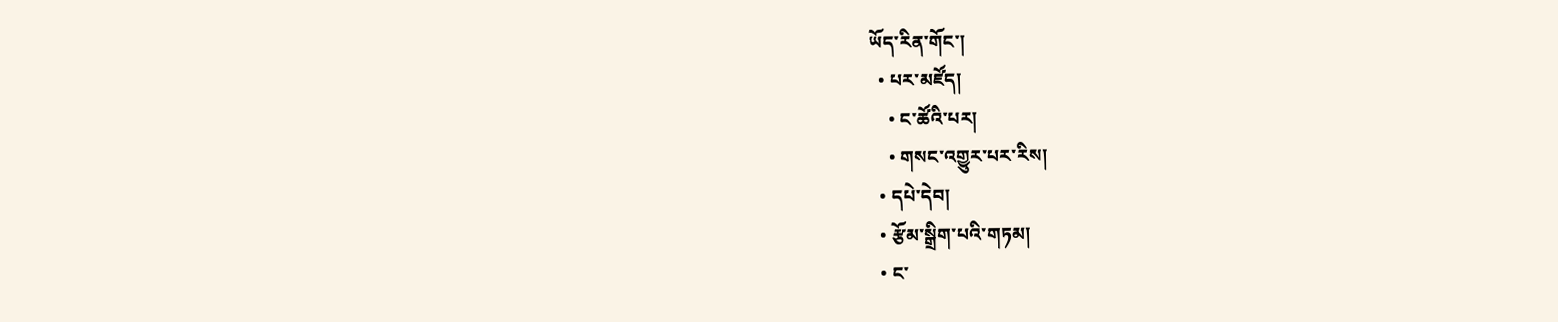ཡོད་རིན་གོང་།
  • པར་མཛོད།
    • ང་ཚོའི་པར།
    • གསང་འགྱུར་པར་རིས།
  • དཔེ་དེབ།
  • རྩོམ་སྒྲིག་པའི་གཏམ།
  • ང་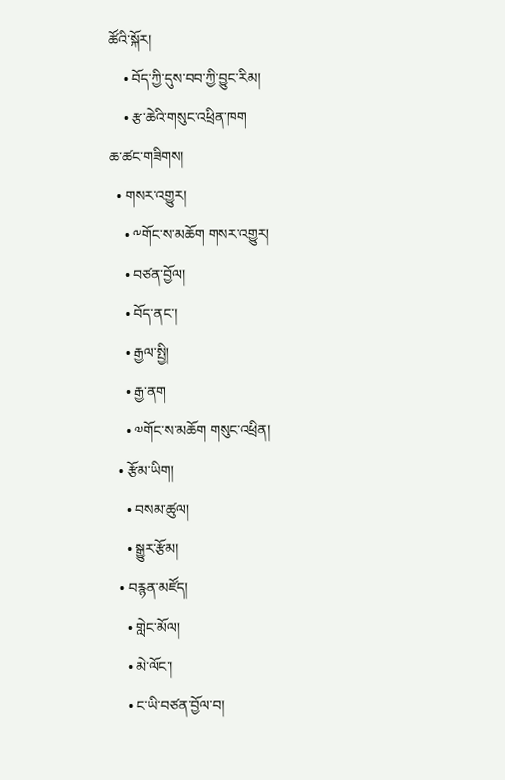ཚོའི་སྐོར།
    • བོད་ཀྱི་དུས་བབ་ཀྱི་བྱུང་རིམ།
    • རྩ་ཆེའི་གསུང་འཕྲིན་ཁག
ཆ་ཚང་གཟིགས།
  • གསར་འགྱུར།
    • ༸གོང་ས་མཆོག གསར་འགྱུར།
    • བཙན་བྱོལ།
    • བོད་ནང་།
    • རྒྱལ་སྤྱི།
    • རྒྱ་ནག
    • ༧གོང་ས་མཆོག གསུང་འཕྲིན།
  • རྩོམ་ཡིག།
    • བསམ་ཚུལ།
    • སྒྱུར་རྩོམ།
  • བརྙན་མཛོད།
    • གླེང་མོལ།
    • མེ་ལོང་།
    • ང་ཡི་བཙན་བྱོལ་བ།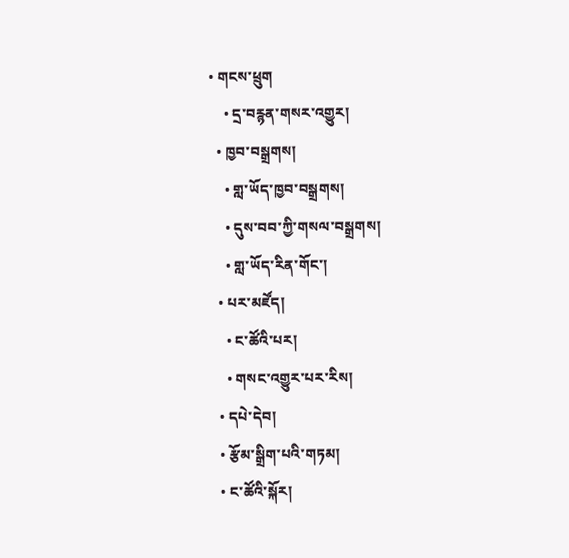• གངས་ཕྲུག
    • དྲ་བརྙན་གསར་འགྱུར།
  • ཁྱབ་བསྒྲགས།
    • གླ་ཡོད་ཁྱབ་བསྒྲགས།
    • དུས་བབ་ཀྱི་གསལ་བསྒྲགས།
    • གླ་ཡོད་རིན་གོང་།
  • པར་མཛོད།
    • ང་ཚོའི་པར།
    • གསང་འགྱུར་པར་རིས།
  • དཔེ་དེབ།
  • རྩོམ་སྒྲིག་པའི་གཏམ།
  • ང་ཚོའི་སྐོར།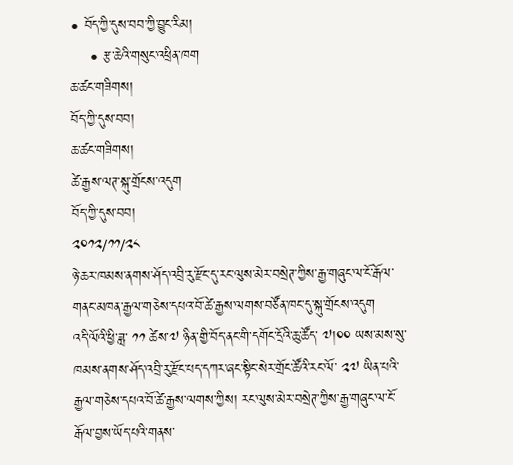• བོད་ཀྱི་དུས་བབ་ཀྱི་བྱུང་རིམ།
    • རྩ་ཆེའི་གསུང་འཕྲིན་ཁག
ཆ་ཚང་གཟིགས།
བོད་ཀྱི་དུས་བབ།
ཆ་ཚང་གཟིགས།
ཚེ་རྒྱས་ལཊ་སྐུ་གྲོངས་འདུག
བོད་ཀྱི་དུས་བབ།
༢༠༡༢/༡༡/༢༨
ཉེ་ཆར་ཁམས་ནགས་ཤོད་འབྲི་རུ་རྫོང་དུ་རང་ལུས་མེར་བསྲེཊ་ཀྱིས་རྒྱ་གཞུང་ལ་ངོ་རྒོལ་གནང་མཁན་རྒྱལ་གཅེས་དཔའ་བོ་ཚེ་རྒྱས་ལགས་བཙོན་ཁང་དུ་སྐུ་གྲོངས་འདུག
འདི་ལོའི་ཕྱི་ཟླ་ ༡༡ ཚེས་༧ ཉིན་གྱི་བོད་ནང་གི་དགོང་དྲོའི་ཆུ་ཚོད་ ༧།༠༠ ཡས་མས་སུ་ཁམས་ནགས་ཤོད་འབྲི་རུ་རྫོང་པད་དཀར་ཞང་སྟིང་སེར་གྲོང་ཚོའི་རང་ལོ་ ༢༧ ཡིན་པའི་རྒྱལ་གཅེས་དཔའ་བོ་ཚེ་རྒྱས་ལགས་ཀྱིས། རང་ལུས་མེར་བསྲེཊ་ཀྱིས་རྒྱ་གཞུང་ལ་ངོ་རྒོལ་བྱས་ཡོད་པའི་གནས་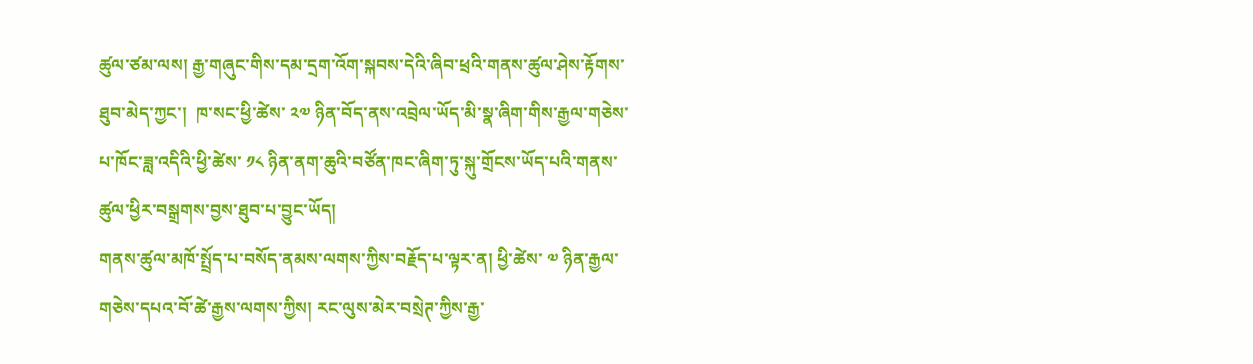ཚུལ་ཙམ་ལས། རྒྱ་གཞུང་གིས་དམ་དྲག་འོག་སྐབས་དེའི་ཞིབ་ཕྲའི་གནས་ཚུལ་ཤེས་རྟོགས་ཐུབ་མེད་ཀྱང་།  ཁ་སང་ཕྱི་ཚེས་ ༢༧ ཉིན་བོད་ནས་འབྲེལ་ཡོད་མི་སྣ་ཞིག་གིས་རྒྱལ་གཅེས་པ་ཁོང་ཟླ་འདིའི་ཕྱི་ཚེས་ ༡༨ ཉིན་ནག་ཆུའི་བཙོན་ཁང་ཞིག་ཏུ་སྐུ་གྲོངས་ཡོད་པའི་གནས་ཚུལ་ཕྱིར་བསྒྲགས་བྱས་ཐུབ་པ་བྱུང་ཡོད།
གནས་ཚུལ་མཁོ་སྤྲོད་པ་བསོད་ནམས་ལགས་ཀྱིས་བརྗོད་པ་ལྟར་ན། ཕྱི་ཚེས་ ༧ ཉིན་རྒྱལ་གཅེས་དཔའ་བོ་ཚེ་རྒྱས་ལགས་ཀྱིས། རང་ལུས་མེར་བསྲེཊ་ཀྱིས་རྒྱ་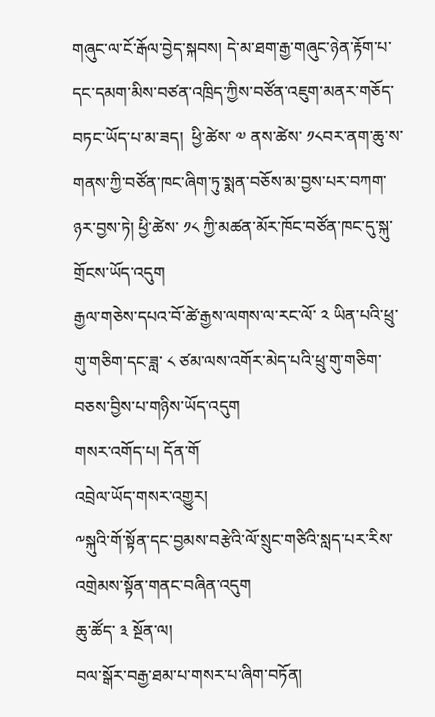གཞུང་ལ་ངོ་རྒོལ་བྱེད་སྐབས། དེ་མ་ཐག་རྒྱ་གཞུང་ཉེན་རྟོག་པ་དང་དམག་མིས་བཙན་འཁྲིད་ཀྱིས་བཙོན་འཇུག་མནར་གཅོད་བཏང་ཡོད་པ་མ་ཟད།  ཕྱི་ཚེས་ ༧ ནས་ཚེས་ ༡༨བར་ནག་ཆུ་ས་གནས་ཀྱི་བཙོན་ཁང་ཞིག་ཏུ་སྨན་བཅོས་མ་བྱས་པར་བཀག་ཉར་བྱས་ཏེ། ཕྱི་ཚེས་ ༡༨ ཀྱི་མཚན་མོར་ཁོང་བཙོན་ཁང་དུ་སྐུ་གྲོངས་ཡོད་འདུག
རྒྱལ་གཅེས་དཔའ་བོ་ཚེ་རྒྱས་ལགས་ལ་རང་ལོ་ ༢ ཡིན་པའི་ཕྲུ་གུ་གཅིག་དང་ཟླ་ ༨ ཙམ་ལས་འགོར་མེད་པའི་ཕྲུ་གུ་གཅིག་བཅས་བྱིས་པ་གཉིས་ཡོད་འདུག
གསར་འགོད་པ། དོན་གོ
འབྲེལ་ཡོད་གསར་འགྱུར།
༸སྐུའི་གོ་སྟོན་དང་བྱམས་བརྩེའི་ལོ་སྲུང་གཙིའི་སླད་པར་རིས་འགྲེམས་སྟོན་གནང་བཞིན་འདུག
ཆུ་ཚོད་ ༣ སྔོན་ལ།
བལ་སྒོར་བརྒྱ་ཐམ་པ་གསར་པ་ཞིག་བཏོན།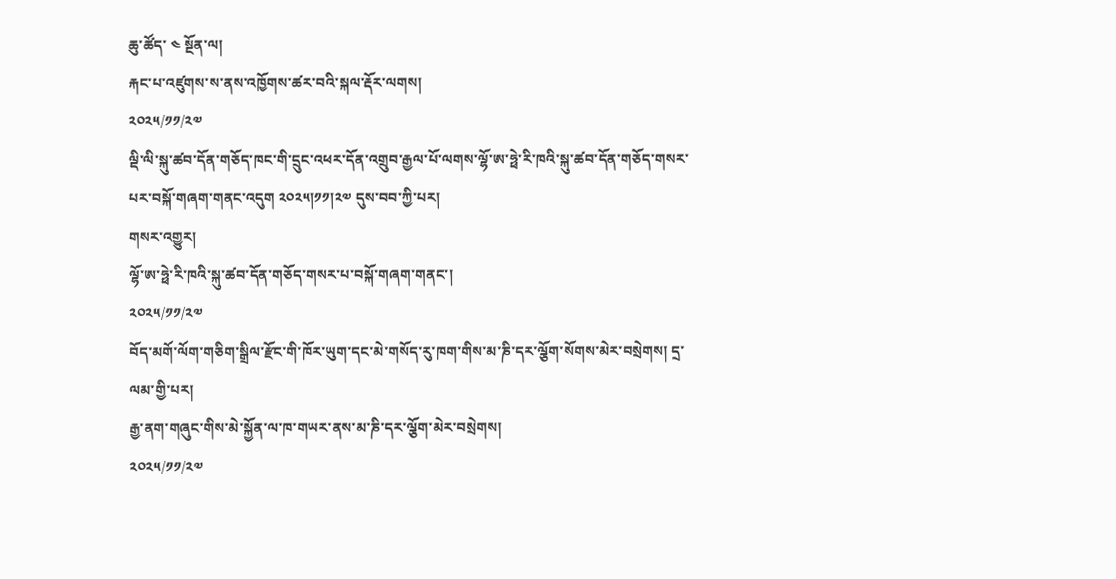ཆུ་ཚོད་ ༤ སྔོན་ལ།
རྐང་པ་འཛུགས་ས་ནས་འཁྱོགས་ཚར་བའི་སྐལ་རྡོར་ལགས།
༢༠༢༥/༡༡/༢༧
ལྡི་ལི་སྐུ་ཚབ་དོན་གཅོད་ཁང་གི་དྲུང་འཕར་དོན་འགྲུབ་རྒྱལ་པོ་ལགས་ལྷོ་ཨ་ཧྥེ་རི་ཁའི་སྐུ་ཚབ་དོན་གཅོད་གསར་པར་བསྐོ་གཞག་གནང་འདུག ༢༠༢༥།༡༡།༢༧ དུས་བབ་ཀྱི་པར།
གསར་འགྱུར།
ལྷོ་ཨ་ཧྥེ་རི་ཁའི་སྐུ་ཚབ་དོན་གཅོད་གསར་པ་བསྐོ་གཞག་གནང་།
༢༠༢༥/༡༡/༢༧
བོད་མགོ་ལོག་གཅིག་སྒྲིལ་རྫོང་གི་ཁོར་ཡུག་དང་མེ་གསོད་རུ་ཁག་གིས་མ་ཎི་དར་ལྕོག་སོགས་མེར་བསྲེགས། དྲ་ལམ་གྱི་པར།
རྒྱ་ནག་གཞུང་གིས་མེ་སྐྱོན་ལ་ཁ་གཡར་ནས་མ་ཎི་དར་ལྕོག་མེར་བསྲེགས།
༢༠༢༥/༡༡/༢༧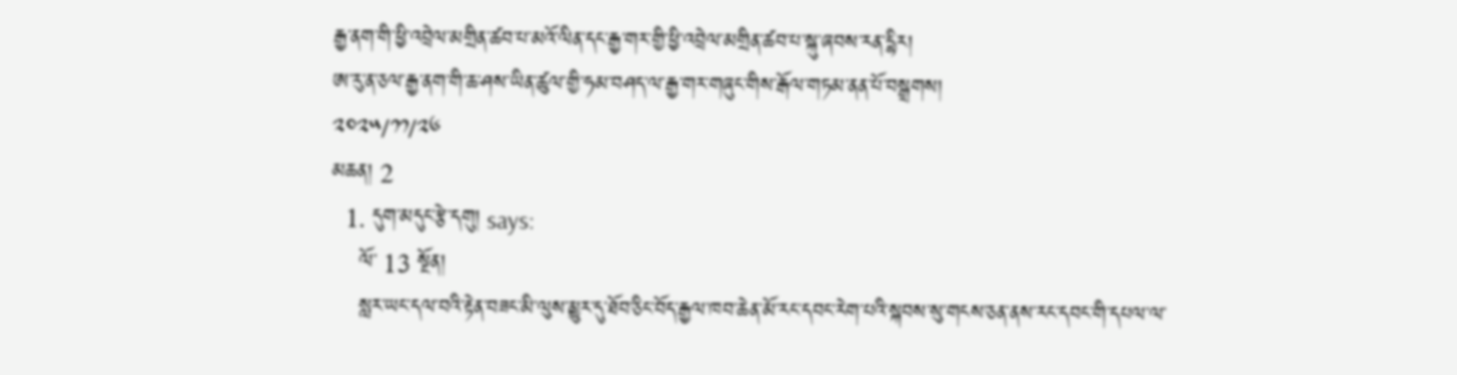རྒྱ་ནག་གི་ཕྱི་འབྲེལ་མགྲིན་ཚབ་པ་མའོ་ལིན་དང་རྒྱ་གར་གྱི་ཕྱི་འབྲེལ་མགྲིན་ཚབ་པ་སྐུ་ཞབས་རན་དྷིར།
ཨ་རུ་ན་ཅལ་རྒྱ་ནག་གི་ཆ་ཤས་ཡིན་ཚུལ་གྱི་ཧམ་བཤད་ལ་རྒྱ་གར་གཞུང་གིས་རྒོལ་གཏམ་ནན་པོ་བསྒྲགས།
༢༠༢༥/༡༡/༢༦
མཆན། 2
  1. དུག་མདུང་རྩེ་དགུ། says:
    ལོ་ 13 སྔོན།
    སླར་ཡང་དལ་བའི་རྟེན་བཟང་མི་ལུས་མྱུར་དུ་ཐོབ་ཅིང་བོད་རྒྱལ་ཁབ་ཆེན་མོ་རང་དབང་རེག་པའི་སྐབས་སུ་གངས་ཅན་ནས་རང་དབང་གི་དཔལ་ལ་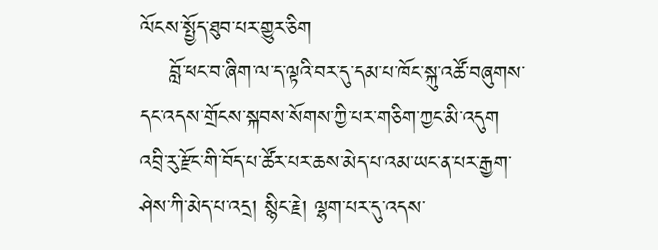ལོངས་སྤྱོད་ཐུབ་པར་གྱུར་ཅིག
    བློ་ཕང་བ་ཞིག་ལ་ད་ལྟའི་བར་དུ་དམ་པ་ཁོང་སྐུ་འཚོ་བཞུགས་དང་འདས་གྲོངས་སྐབས་སོགས་ཀྱི་པར་གཅིག་ཀྱང་མི་འདུག འབྲི་རུ་རྫོང་གི་བོད་པ་ཚོར་པར་ཆས་མེད་པ་འམ་ཡང་ན་པར་རྒྱག་ཤེས་ཀི་མེད་པ་འདྲ། སྙིང་རྗེ། ལྷག་པར་དུ་འདས་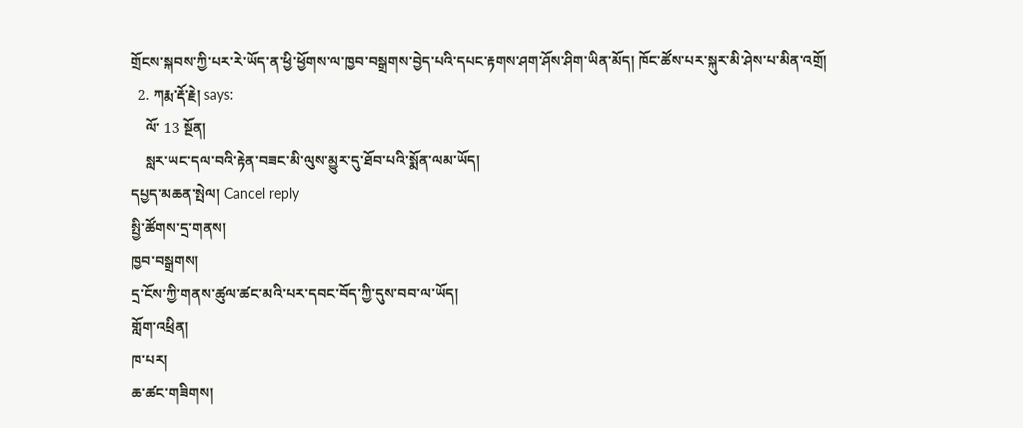གྲོངས་སྐབས་ཀྱི་པར་རེ་ཡོད་ན་ཕྱི་ཕྱོགས་ལ་ཁྱབ་བསྒྲགས་བྱེད་པའི་དཔང་རྟགས་ཤག་ཤོས་ཤིག་ཡིན་མོད། ཁོང་ཚོས་པར་སྐུར་མི་ཤེས་པ་མིན་འགྲོ།
  2. ཀརྨ་རྡོ་རྗེ། says:
    ལོ་ 13 སྔོན།
    སླར་ཡང་དལ་བའི་རྟེན་བཟང་མི་ལུས་མྱུར་དུ་ཐོབ་པའི་སྨོན་ལམ་ཡོད།
དཔྱད་མཆན་སྤེལ། Cancel reply
སྤྱི་ཚོགས་དྲ་གནས།
ཁྱབ་བསྒྲགས།
དྲ་ངོས་ཀྱི་གནས་ཚུལ་ཚང་མའི་པར་དབང་བོད་ཀྱི་དུས་བབ་ལ་ཡོད།
གློག་འཕྲིན།
ཁ་པར།
ཆ་ཚང་གཟིགས།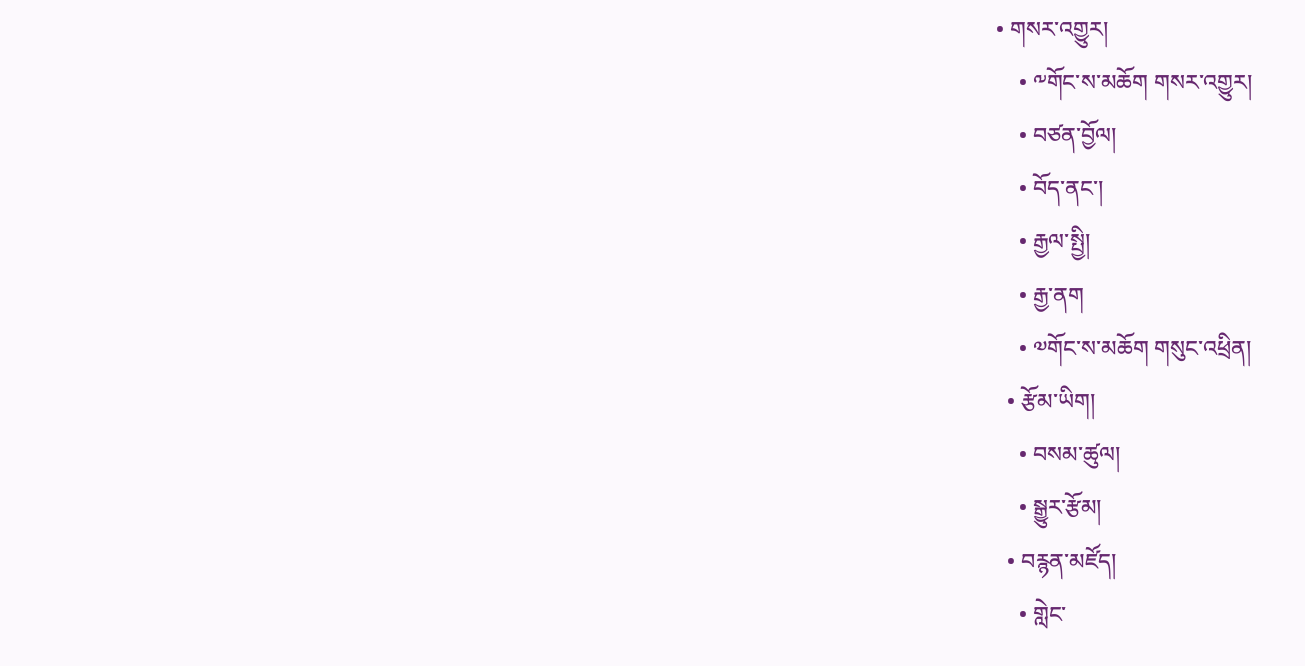• གསར་འགྱུར།
    • ༸གོང་ས་མཆོག གསར་འགྱུར།
    • བཙན་བྱོལ།
    • བོད་ནང་།
    • རྒྱལ་སྤྱི།
    • རྒྱ་ནག
    • ༧གོང་ས་མཆོག གསུང་འཕྲིན།
  • རྩོམ་ཡིག།
    • བསམ་ཚུལ།
    • སྒྱུར་རྩོམ།
  • བརྙན་མཛོད།
    • གླེང་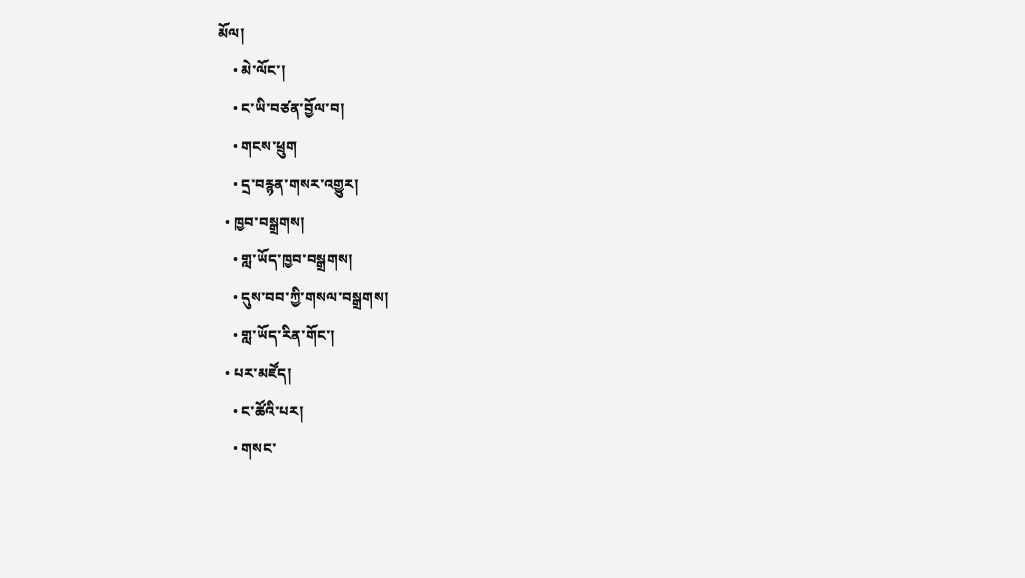མོལ།
    • མེ་ལོང་།
    • ང་ཡི་བཙན་བྱོལ་བ།
    • གངས་ཕྲུག
    • དྲ་བརྙན་གསར་འགྱུར།
  • ཁྱབ་བསྒྲགས།
    • གླ་ཡོད་ཁྱབ་བསྒྲགས།
    • དུས་བབ་ཀྱི་གསལ་བསྒྲགས།
    • གླ་ཡོད་རིན་གོང་།
  • པར་མཛོད།
    • ང་ཚོའི་པར།
    • གསང་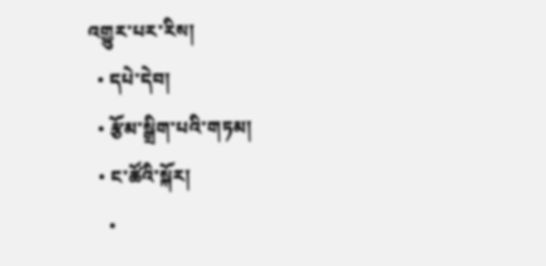འགྱུར་པར་རིས།
  • དཔེ་དེབ།
  • རྩོམ་སྒྲིག་པའི་གཏམ།
  • ང་ཚོའི་སྐོར།
    •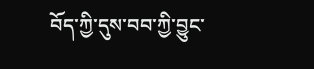བོད་ཀྱི་དུས་བབ་ཀྱི་བྱུང་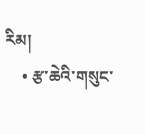རིམ།
    • རྩ་ཆེའི་གསུང་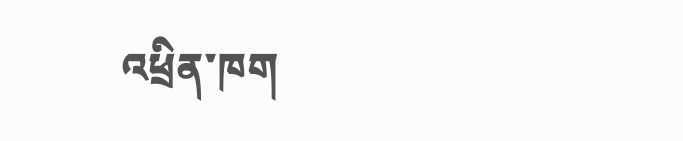འཕྲིན་ཁག